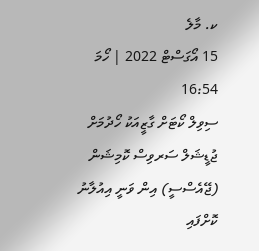ކ. މާލެ
15 އޯގަސްޓް 2022 | ހޯމަ 16:54
ސިވިލް ކޯޓަށް ގާޒީއަކު ހޯދުމަށް ޖުޑީޝަލް ސަރވިސް ކޮމިޝަން (ޖޭއެސްސީ) އިން ވަނީ އިއުލާނު ކޮށްފައި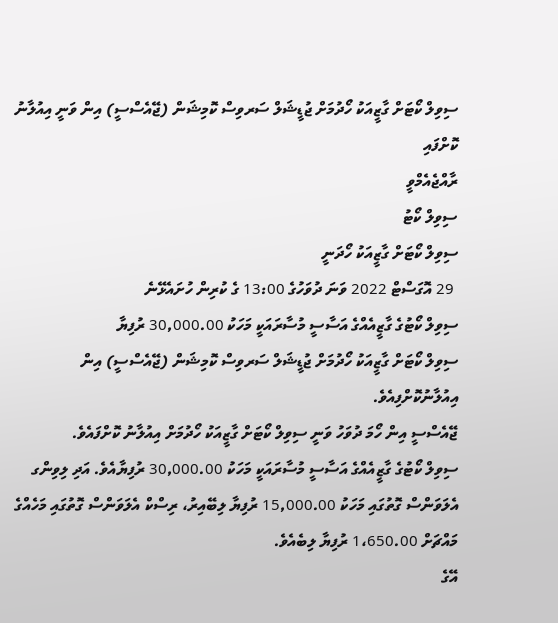ސިވިލް ކޯޓަށް ގާޒީއަކު ހޯދުމަށް ޖުޑީޝަލް ސަރވިސް ކޮމިޝަން (ޖޭއެސްސީ) އިން ވަނީ އިއުލާނު ކޮށްފައި
ރާއްޖެއެމްވީ
ސިވިލް ކޯޓު
ސިވިލް ކޯޓަށް ގާޒީއަކު ހޯދަނީ
 29 އޮގަސްޓް 2022 ވަނަ ދުވަހުގެ 13:00 ގެ ކުރިން ހުށައެޅޭނެ
ސިވިލް ކޯޓުގެ ގާޒީއެއްގެ އަސާސީ މުސާރައަކީ މަހަކު 30,000.00 ރުފިޔާ
ސިވިލް ކޯޓަށް ގާޒީއަކު ހޯދުމަށް ޖުޑީޝަލް ސަރވިސް ކޮމިޝަން (ޖޭއެސްސީ) އިން އިއުލާނުކޮށްފިއެވެ.
ޖޭއެސްސީ އިން ހޯމަ ދުވަހު ވަނީ ސިވިލް ކޯޓަށް ގާޒީއަކު ހޯދުމަށް އިއުލާނު ކޮށްފައެވެ.
ސިވިލް ކޯޓުގެ ގާޒީއެއްގެ އަސާސީ މުސާރައަކީ މަހަކު 30,000.00 ރުފިޔާއެވެ. އަދި ލިވިންގ އެލަވަންސް ގޮތުގައި މަހަކު 15,000.00 ރުފިޔާ ލިބޭއިރު، ރިސްކް އެލަވަންސް ގޮތުގައި މަހެއްގެ މައްޗަށް 1،650.00 ރުފިޔާ ލިބެއެވެ.
އޭގެ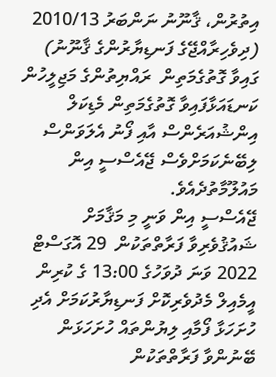އިތުރުން، ޤާނޫނު ނަންބަރު 2010/13 (ދިވެހިރާއްޖޭގެ ފަނޑިޔާރުންގެ ޤާނޫނު) ގައިވާ ގޮތުގެމަތިން  ރައްޔިތުންގެ މަޖިލީހުން ކަނޑައަޅާފައިވާ ގޮތުގެމަތިން މެޑިކަލް އިންޝުއަރެންސް އާއި ފޯނު އެލަވަންސް ލިބޭނެކަމަށްވެސް ޖޭއެސްސީ އިން މައުލޫމާތުދެއެވެ.
ޖޭއެސްސީ އިން ވަނީ މި މަޤާމަށް ޝައުޤުވެރިވާ ފަރާތްތަކުން  29 އޮގަސްޓް 2022 ވަނަ ދުވަހުގެ 13:00 ގެ ކުރިން އީމެއިލް މެދުވެރިކޮށް ފަނޑިޔާރުކަމަށް އެދި ހުށަހަޅާ ފޯމާއި ލިޔުންތައް ހުށަހަޅަން ބޭނުންވާ ފަރާތްތަކުން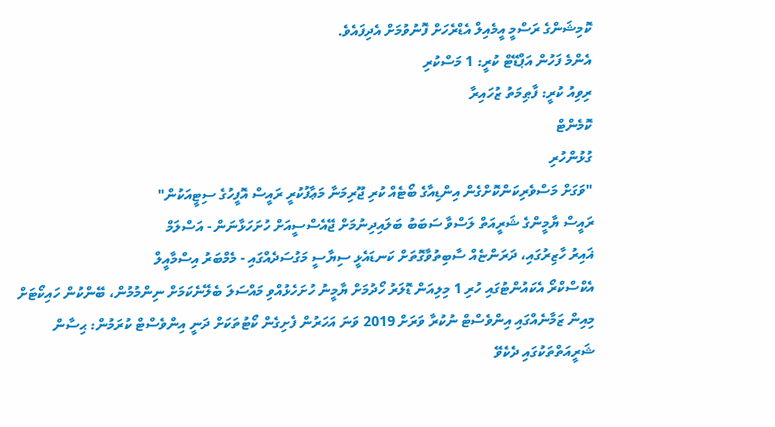ކޮމިޝަންގެ ރަސްމީ އީމެއިލް އެޑްރެހަށް ފޮނުވުމަށް އެދިފައެވެ.
އެންމެ ފަހުން އަޕްޑޭޓް ކުރީ: 1 މަސްކުރި
ރިވިއު ކުރީ: ފާޠިމަތު ޒުހައިރާ
ކޮމެންޓް
ގުޅުންހުރި
"ވަގަށް މަސްވެރިކަންކޮށްގެން އިންޑިއާގެ ބޯޓެއް ކުރި ޖޫރިމަނާ މަޢާފުކުރީ ރައީސް އޮފީހުގެ ސިޓީއަކުން"
ރައީސް ޔާމީންގެ ޝަރީއަތް ލަސްވާ ސަބަބު ބަލައިދިނުމަށް ޖޭއެސްސީއަށް ހުށަހަޅާނަން - އަސްލަމް
ޣައިރު ހާޒިރުގައި، ދަރަންޏެއް ސާބިތުވާގޮތަށް ކަނޑައެޅީ ސިޔާސީ މަގުސަދެއްގައި - މެމްބަރު އިސްމާއީލް
އެކްސްކްރޯ އެކައުންޓުގައި ހުރި 1 މިލިއަން ޑޮލަރު ހޯދުމަށް ޔާމީނު ހުށަހެޅުއްވި މައްސަލަ ބެލޭނެކަމަށް ނިންމުމުން، ބޭންކުން ހައިކޯޓަށް
މިއިން ޒަމާނެއްގައި އިންވެސްޓް ނުކުރާ ވަރަށް 2019 ވަނަ އަހަރުން ފެށިގެން ކޯޓުތަކަށް ދަނީ އިންވެސްޓް ކުރަމުން: ޙިސާން
ޝަރީއަތްތަކުގައި ދެކެވޭ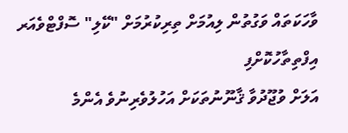ވާހަކަތައް ވަގުތުން ލިއުމަށް ތިރިކުރުމަށް "ކޭލި" ސޮފްޓްވެއަރ އިފްތިތާހުކޮށްފި
އަލަށް ވުޖޫދުވާ ޤާނޫނުތަކަށް އަހުލުވެރިނުވެ އެންމެ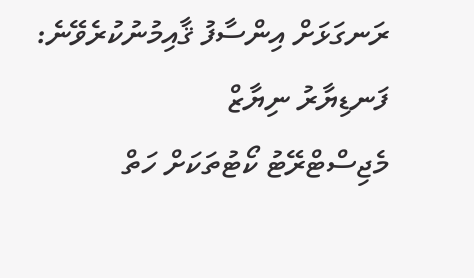ރަނގަޅަށް އިންސާފު ޤާއިމުނުކުރެވޭނެ: ފަނޑިޔާރު ނިޔާޒް
މެޖިސްޓްރޭޓު ކޯޓުތަކަށް ހަތް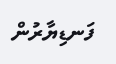ފަނޑިޔާރުން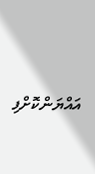އައްޔަންކޮށްފި